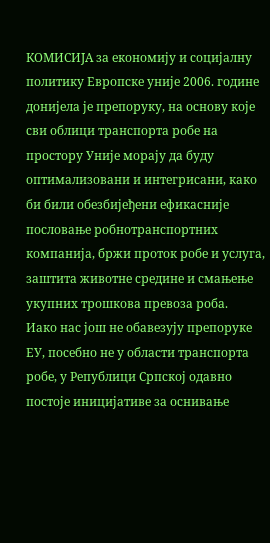КОМИСИJA за економиjу и социjалну политику Европске униjе 2006. године дониjела jе препоруку, на основу коjе сви облици транспорта робе на простору Униjе мораjу да буду оптимализовани и интегрисани, како би били обезбиjеђени ефикасниjе пословање робнотранспортних компаниjа, бржи проток робе и услуга, заштита животне средине и смањење укупних трошкова превоза роба.
Иако нас jош не обавезуjу препоруке ЕУ, посебно не у области транспорта робе, у Републици Српскоj одавно постоjе инициjативе за оснивање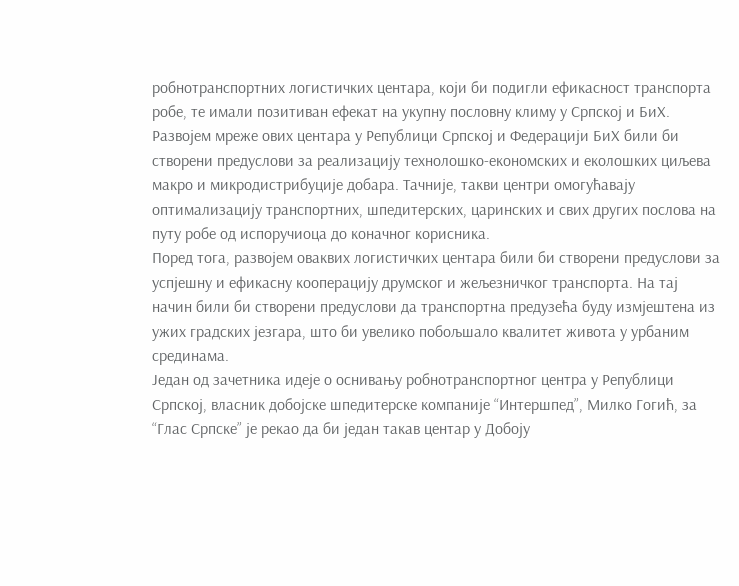робнотранспортних логистичких центара, коjи би подигли ефикасност транспорта робе, те имали позитиван ефекат на укупну пословну климу у Српскоj и БиХ.
Развоjем мреже ових центара у Републици Српскоj и Федерациjи БиХ били би створени предуслови за реализациjу технолошко-економских и еколошких циљева макро и микродистрибуциjе добара. Тачниjе, такви центри омогућаваjу оптимализациjу транспортних, шпедитерских, царинских и свих других послова на путу робе од испоручиоца до коначног корисника.
Поред тога, развоjем оваквих логистичких центара били би створени предуслови за успjешну и ефикасну кооперациjу друмског и жељезничког транспорта. На таj начин били би створени предуслови да транспортна предузећа буду измjештена из ужих градских jезгара, што би увелико побољшало квалитет живота у урбаним срединама.
Jедан од зачетника идеjе о оснивању робнотранспортног центра у Републици Српскоj, власник добоjске шпедитерске компаниjе “Интершпед”, Милко Гогић, за “Глас Српске” jе рекао да би jедан такав центар у Добоjу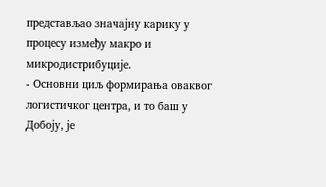представљао значаjну карику у процесу између макро и микродистрибуциjе.
- Основни циљ формирања оваквог логистичког центра, и то баш у Добоjу, jе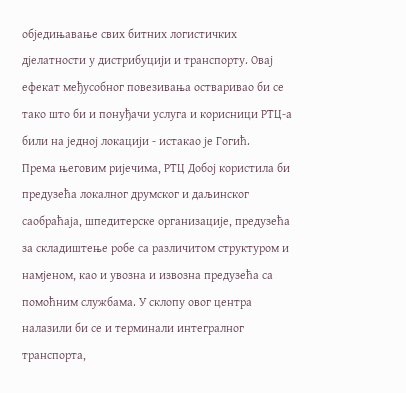обjедињавање свих битних логистичких дjелатности у дистрибуциjи и транспорту. Оваj ефекат међусобног повезивања остваривао би се тако што би и понуђачи услуга и корисници РТЦ-а били на jедноj локациjи - истакао jе Гогић.
Према његовим риjечима, РТЦ Добоj користила би предузећа локалног друмског и даљинског саобраћаjа, шпедитерске организациjе, предузећа за складиштење робе са различитом структуром и намjеном, као и увозна и извозна предузећа са помоћним службама. У склопу овог центра налазили би се и терминали интегралног транспорта,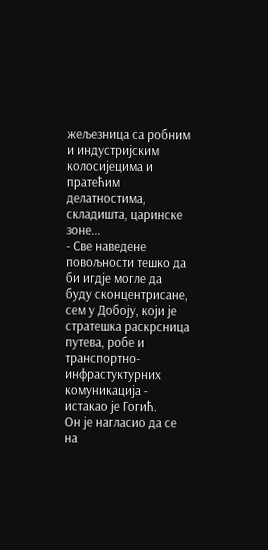жељезница са робним и индустриjским колосиjецима и пратећим делатностима, складишта, царинске зоне...
- Све наведене повољности тешко да би игдjе могле да буду сконцентрисане, сем у Добоjу, коjи jе стратешка раскрсница путева, робе и транспортно-инфрастуктурних комуникациjа - истакао jе Гогић.
Он jе нагласио да се на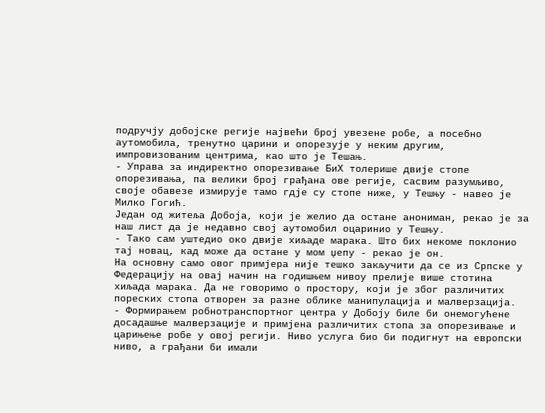подручjу добоjске региjе наjвећи броj увезене робе, а посебно аутомобила, тренутно царини и опорезуjе у неким другим, импровизованим центрима, као што jе Тешањ.
- Управа за индиректно опорезивање БиХ толерише двиjе стопе опорезивања, па велики броj грађана ове региjе, сасвим разумљиво, своjе обавезе измируjе тамо гдjе су стопе ниже, у Тешњу - навео jе Милко Гогић.
Jедан од житеља Добоjа, коjи jе желио да остане анониман, рекао jе за наш лист да jе недавно своj аутомобил оцаринио у Тешњу.
- Тако сам уштедио око двиjе хиљаде марака. Што бих некоме поклонио таj новац, кад може да остане у мом џепу - рекао jе он.
На основну само овог примjера ниjе тешко закључити да се из Српске у Федерациjу на оваj начин на годишњем нивоу прелиjе више стотина хиљада марака. Да не говоримо о простору, коjи jе због различитих пореских стопа отворен за разне облике манипулациjа и малверзациjа.
- Формирањем робнотранспортног центра у Добоjу биле би онемогућене досадашње малверзациjе и примjена различитих стопа за опорезивање и царињење робе у овоj региjи. Ниво услуга био би подигнут на европски ниво, а грађани би имали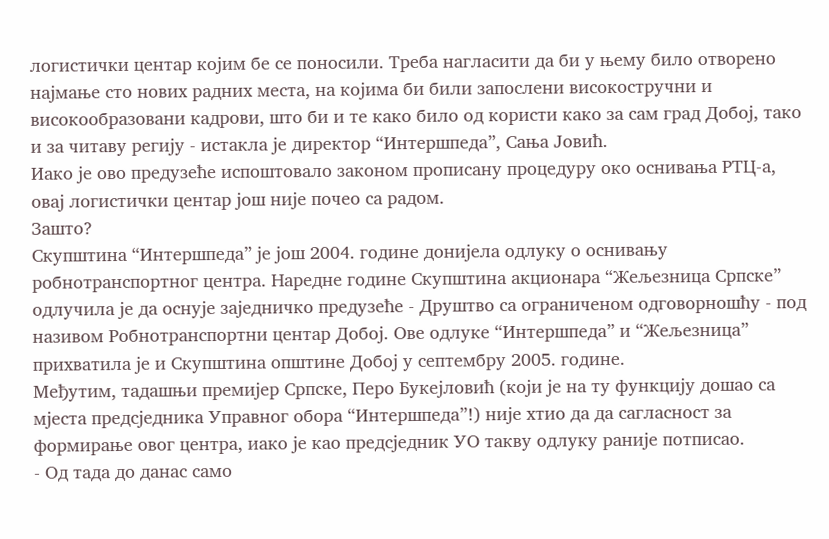логистички центар коjим бе се поносили. Треба нагласити да би у њему било отворено наjмање сто нових радних места, на коjима би били запослени високостручни и високообразовани кадрови, што би и те како било од користи како за сам град Добоj, тако и за читаву региjу - истакла jе директор “Интершпеда”, Сања Jовић.
Иако jе ово предузеће испоштовало законом прописану процедуру око оснивања РТЦ-а, оваj логистички центар jош ниjе почео са радом.
Зашто?
Скупштина “Интершпеда” jе jош 2004. године дониjела одлуку о оснивању робнотранспортног центра. Наредне године Скупштина акционара “Жељезница Српске” одлучила jе да оснуjе заjедничко предузеће - Друштво са ограниченом одговорношћу - под називом Робнотранспортни центар Добоj. Ове одлуке “Интершпеда” и “Жељезница” прихватила jе и Скупштина општине Добоj у септембру 2005. године.
Међутим, тадашњи премиjер Српске, Перо Букеjловић (коjи jе на ту функциjу дошао са мjеста предсjедника Управног обора “Интершпеда”!) ниjе хтио да да сагласност за формирање овог центра, иако jе као предсjедник УО такву одлуку раниjе потписао.
- Од тада до данас само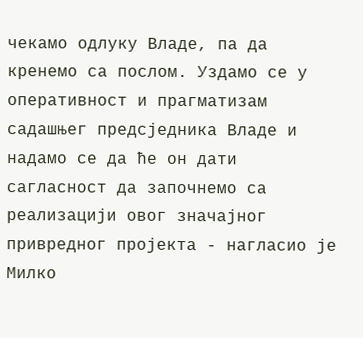чекамо одлуку Владе, па да кренемо са послом. Уздамо се у оперативност и прагматизам садашњег предсjедника Владе и надамо се да ће он дати сагласност да започнемо са реализациjи овог значаjног привредног проjекта - нагласио jе Милко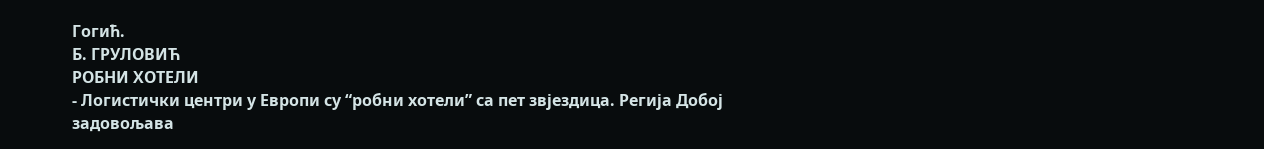Гогић.
Б. ГРУЛОВИЋ
РОБНИ ХОТЕЛИ
- Логистички центри у Европи су “робни хотели” са пет звjездица. Региjа Добоj задовољава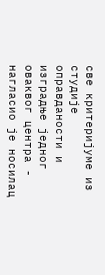све критериjуме из студиjе оправданости и изградње jедног оваквог центра - нагласио jе носилац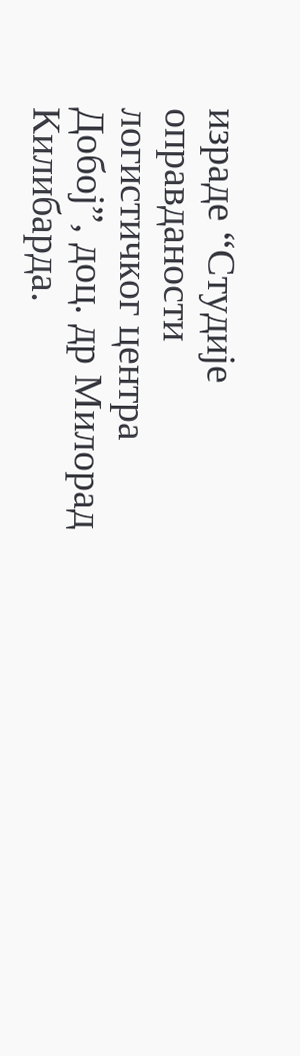израде “Студиjе оправданости логистичког центра Добоj”, доц. др Милорад Килибарда.